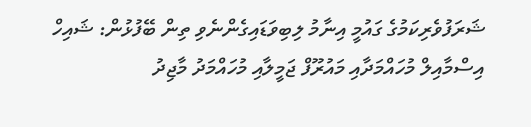ޝަރަފުވެރިކަމުގެ ގައުމީ އިނާމު ލިބިވަޑައިގެންނެވި ތިން ބޭފުޅުން: ޝައިހް އިސްމާއިލް މުހައްމަދާއި މައުރޫފް ޖަމީލާއި މުހައްމަދު މާޖިދު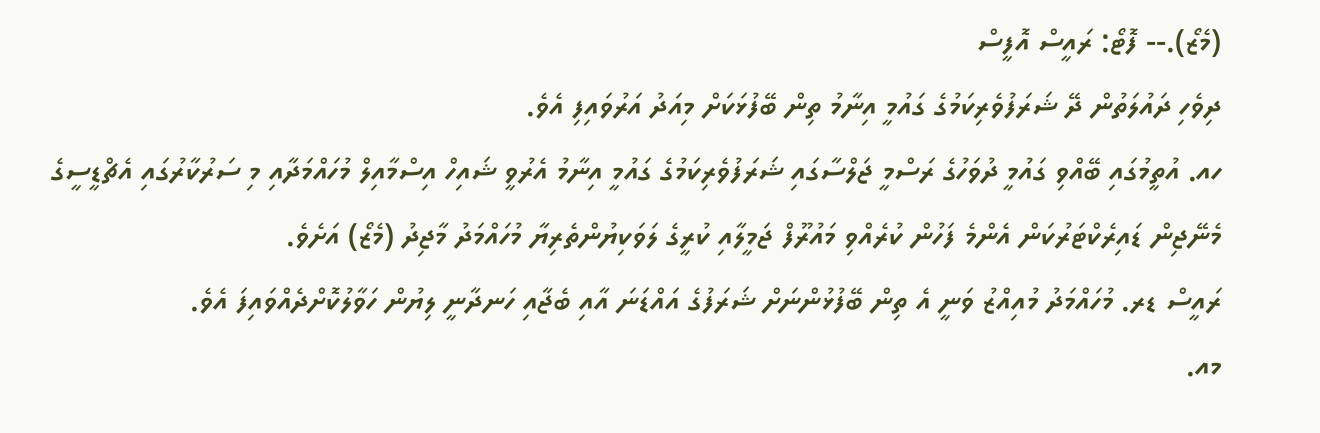(މެޒޯ).-- ފޮޓޯ: ރައީސް އޮފީސް
ދިވެހި ދައުލަތުން ދޭ ޝަރަފުވެރިކަމުގެ ގައުމީ އިނާމު ތިން ބޭފުޅަކަށް މިއަދު އަރުވައިފި އެވެ.
ހއ. އުތީމުގައި ބޭއްވި ގައުމީ ދުވަހުގެ ރަސްމީ ޖަލްސާގައި ޝަރަފުވެރިކަމުގެ ގައުމީ އިނާމު އެރުވީ ޝައިހް އިސްމާއިލް މުހައްމަދާއި މި ސަރުކާރުގައި އެޗްޑީސީގެ މެނޭޖިން ޑައިރެކްޓަރުކަން އެންމެ ފަހުން ކުރެއްވި މައުރޫފް ޖަމީލާއި ކުރީގެ ލަވަކިޔުންތެރިޔާ މުހައްމަދު މާޖިދު (މެޒޯ) އަށެވެ.
ރައީސް ޑރ. މުހައްމަދު މުއިއްޒު ވަނީ އެ ތިން ބޭފުޅުންނަށް ޝަރަފުގެ އައްޑަނަ އާއި ބެޖާއި ހަނދާނީ ލިޔުން ހަވާލުކޮށްދެއްވައިފަ އެވެ.
މއ.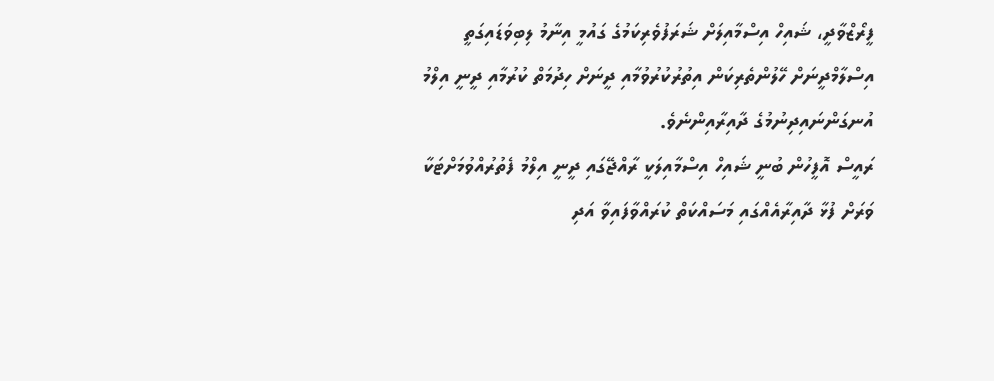ފީރޯޒްވާދީ، ޝައިހް އިސްމާއިލަށް ޝަރަފުވެރިކަމުގެ ގައުމީ އިނާމު ލިބިވަޑައިގަތީ އިސްލާމްދީނަށް ހޭލުންތެރިކަން އިތުރުކުރުވުމާއި ދީނަށް ހިދުމަތް ކުރުމާއި ދީނީ އިލްމު އުނގަންނައިދިނުމުގެ ދާއިރާއިންނެވެ.
ރައީސް އޮފީހުން ބުނީ ޝައިހް އިސްމާއިލަކީ ރާއްޖޭގައި ދީނީ އިލްމު ފެތުރުއްވުމަށްޓަކާ ވަރަށް ފުޅާ ދާއިރާއެއްގައި މަސައްކަތް ކުރައްވާފައިވާ އަދި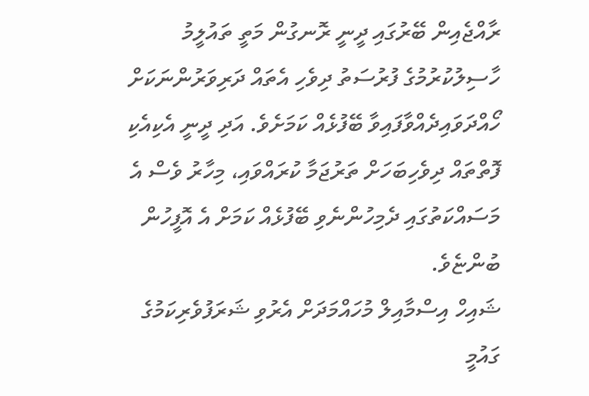ރާއްޖެއިން ބޭރުގައި ދީނީ ރޮނގުން މަތީ ތައުލީމު ހާސިލުކުރުމުގެ ފުރުސަތު ދިވެހި އެތައް ދަރިވަރުންނަކަށް ހޯއްދަވައިދެއްވާފައިވާ ބޭފުޅެއް ކަމަށެވެ. އަދި ދީނީ އެކިއެކި ފޮތްތައް ދިވެހިބަހަށް ތަރުޖަމާ ކުރައްވައި، މިހާރު ވެސް އެ މަސައްކަތުގައި ދެމިހުންނެވި ބޭފުޅެއް ކަމަށް އެ އޮފީހުން ބުންޏެވެ.
ޝައިހް އިސްމާއިލް މުހައްމަދަށް އެރުވި ޝަރަފުވެރިކަމުގެ ގައުމީ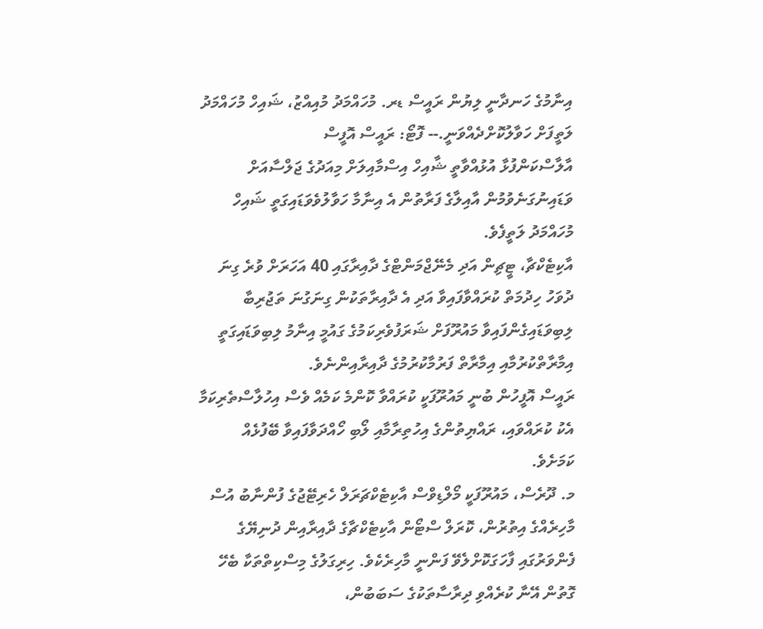އިނާމުގެ ހަނދާނީ ލިޔުން ރައީސް ޑރ. މުހައްމަދު މުއިއްޒު، ޝައިހް މުހައްމަދު ލަތީފަށް ހަވާލުކޮށްދެއްވަނީ.-- ފޮޓޯ: ރައީސް އޮފީސް
އާލާސްކަންފުޅާ އުޅުއްވާތީ ޝާއިހް އިސްމާއިލަށް މިއަދުގެ ޖަލްސާއަށް ވަޑައިނުގަނެވުމުން އާއިލާގެ ފަރާތުން އެ އިނާމާ ހަވާލުވެވަޑައިގަތީ ޝައިހް މުހައްމަދު ލަތީފެވެ.
އާކިޓެކްޗާ، ޓީޗިން އަދި މެނޭޖްމަންޓްގެ ދާއިރާގައި 40 އަހަރަށް ވުރެ ގިނަ ދުވަހު ހިދުމަތް ކުރައްވާފައިވާ އަދި އެ ދާއިރާތަކުން ގިނަގުނަ ތަޖުރިބާ ލިބިވަޑައިގެންފައިވާ މައުރޫފަށް ޝަރަފުވެރިކަމުގެ ގައުމީ އިނާމު ލިބިވަޑައިގަތީ އިމާރާތްކުރުމާއި އިމާރާތް ފަރުމާކުރުމުގެ ދާއިރާއިންނެވެ.
ރައީސް އޮފީހުން ބުނީ މައުރޫފަކީ ކުރައްވާ ކޮންމެ ކަމެއް ވެސް އިހުލާސްތެރިކަމާ އެކު ކުރައްވައި، ރައްޔިތުންގެ އިހުތިރާމާއި ލޯބި ހޯއްދަވާފައިވާ ބޭފުޅެއް ކަމަށެވެ.
މ. ދޫރެސް، މައުރޫފަކީ މޯލްޑިވްސް އާކިޓެކްޗަރަލް ހެރިޓޭޖުގެ ފުންނާބު އުސް މާހިރެއްގެ އިތުރުން، ކޮރަލް ސްޓޯން އާކިޓެކްޗާގެ ދާއިރާއިން ދުނިޔޭގެ ފެންވަރުގައި ފާހަގަކޮށްލެވޭ ފަންނީ މާހިރެކެވެ. ހިރިގަލުގެ މިސްކިތްތަކާ ބެހޭ ގޮތުން އޭނާ ކުރެއްވި ދިރާސާތަކުގެ ސަބަބުން،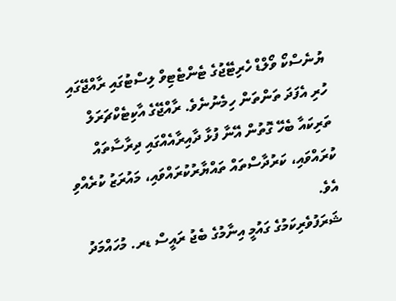ޔުނެސްކޯ ވޯލްޑް ހެރިޓޭޖުގެ ޓެންޓެޓިވް ލިސްޓުގައި ރާއްޖޭގައި ހުރި އެފަދަ ތަންތަން ހިމެނުނެވެ. ރާއްޖޭގެ އާކިޓެކްޗަރަލް ތަރިކައާ ބެހޭ ގޮތުން އޭނާ ފުޅާ ދާއިރާއެއްގައި ދިރާސާތައް ކުރައްވައި، ކަރުދާސްތައް ތައްޔާރުކުރައްވައި، މައުރަޒު ކުރެއްވި އެވެ.
ޝަރަފުވެރިކަމުގެ ގައުމީ އިނާމުގެ ބެޖު ރައީސް ޑރ. މުހައްމަދު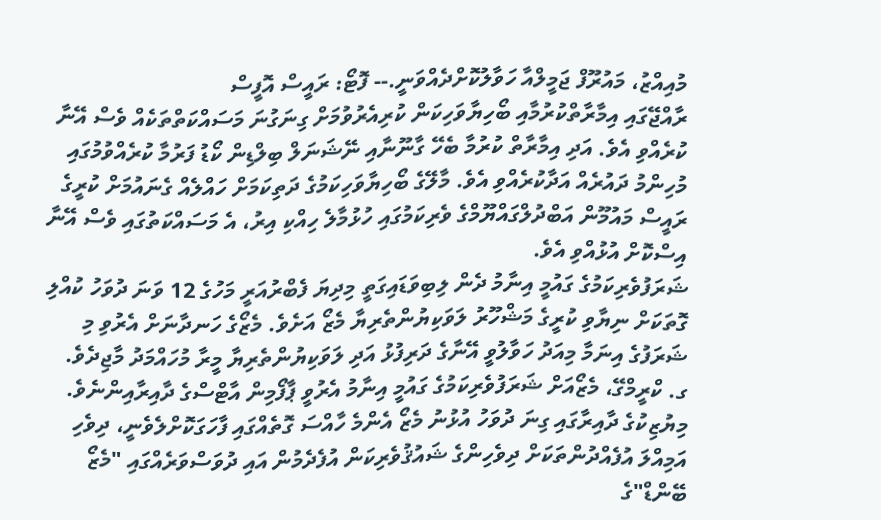މުއިއްޒު، މައުރޫފް ޖަމީލްއާ ހަވާލުކޮށްދެއްވަނީ.-- ފޮޓޯ: ރައީސް އޮފީސް
ރާއްޖޭގައި އިމާރާތްކުރުމާއި ބޯހިޔާވަހިކަން ކުރިއެރުވުމަށް ގިނަގުނަ މަސައްކަތްތަކެއް ވެސް އޭނާ ކުރެއްވި އެވެ. އަދި އިމާރާތް ކުރުމާ ބެހޭ ގާނޫނާއި ނޭޝަނަލް ބިލްޑިން ކޯޑު ފަރުމާ ކުރެއްވުމުގައި މުހިންމު ދައުރެއް އަދާކުރެއްވި އެވެ. މާލޭގެ ބޯހިޔާވަހިކަމުގެ ދަތިކަމަށް ހައްލެއް ގެނައުމަށް ކުރީގެ ރައީސް މައުމޫން އަބްދުލްގައްޔޫމްގެ ވެރިކަމުގައި ހުޅުމާލެ ހިއްކި އިރު، އެ މަސައްކަތުގައި ވެސް އޭނާ އިސްކޮށް އުޅުއްވި އެވެ.
ޝަރަފުވެރިކަމުގެ ގައުމީ އިނާމު ދެން ލިބިވަޑައިގަތީ މިދިޔަ ފެބްރުއަރީ މަހުގެ 12 ވަނަ ދުވަހު ކުއްލި ގޮތަކަށް ނިޔާވި ކުރީގެ މަޝްހޫރު ލަވަކިޔުންތެރިޔާ މެޒޯ އަށެވެ. މެޒޯގެ ހަނދާނަށް އެރުވި މި ޝަރަފުގެ އިނަމާ މިއަދު ހަވާލުވީ އޭނާގެ ދަރިފުޅު އަދި ލަވަކިޔުންތެރިޔާ މީރާ މުހައްމަދު މާޖިދެވެ.
ގ. ކްރީމްގޭ، މެޒޯއަށް ޝަރަފުވެރިކަމުގެ ގައުމީ އިނާމު އެރުވީ ޕާފޯމިން އާޓްސްގެ ދާއިރާއިންނެވެ.
މިޔުޒިކުގެ ދާއިރާގައި ގިނަ ދުވަހު އުޅުނު މެޒޯ އެންމެ ހާއްސަ ގޮތެއްގައި ފާހަގަކޮށްލެވެނީ، ދިވެހި އަމިއްލަ އުފެއްދުންތަކަށް ދިވެހިންގެ ޝައުޤުވެރިކަން އުފެދެމުން އައި ދުވަސްވަރެއްގައި "މެޒޯ ބޭންޑް"ގެ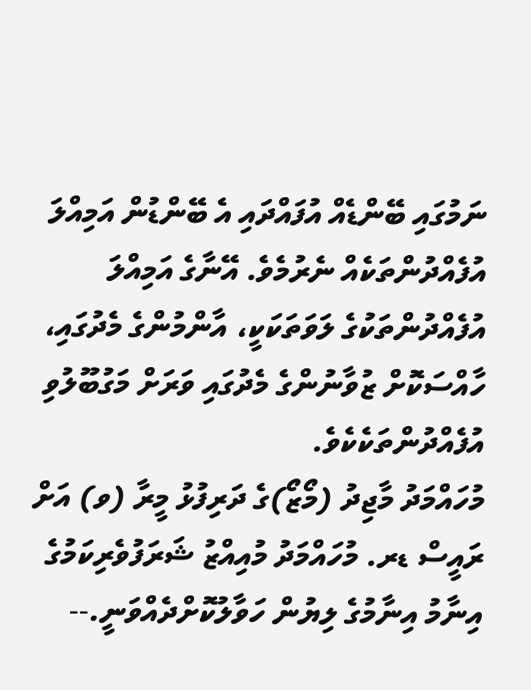ނަމުގައި ބޭންޑެއް އުފައްދައި އެ ބޭންޑުން އަމިއްލަ އުފެއްދުންތަކެއް ނެރުމެވެ. އޭނާގެ އަމިއްލަ އުފެއްދުންތަކުގެ ލަވަތަކަކީ، އާންމުންގެ މެދުގައި، ހާއްސަކޮށް ޒުވާނުންގެ މެދުގައި ވަރަށް މަގުބޫލުވި އުފެއްދުންތަކެކެވެ.
މުހައްމަދު މާޖިދު (މޯޒޯ)ގެ ދަރިފުޅު މީރާ (ވ) އަށް ރައީސް ޑރ. މުހައްމަދު މުއިއްޒު ޝަރަފުވެރިކަމުގެ އިނާމު އިނާމުގެ ލިޔުން ހަވާލުކޮށްދެއްވަނީ.--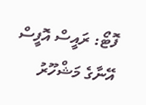ފޮޓޯ: ރައީސް އޮފީސް
އޭނާގެ މަޝްހޫރު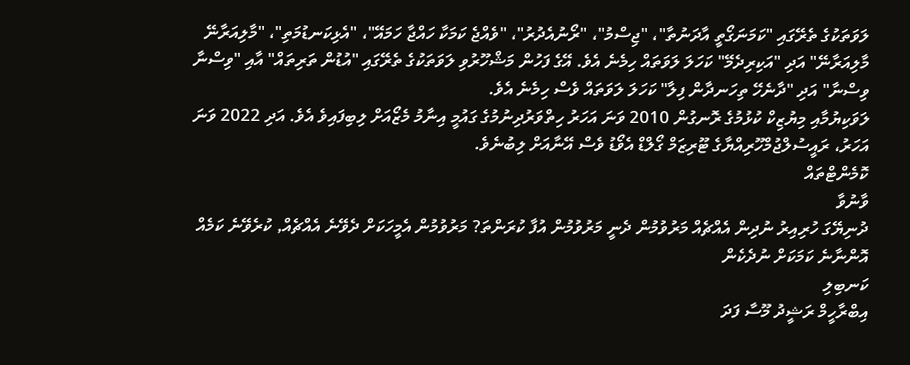ލަވަތަކުގެ ތެރޭގައި "ކަމަނަގޯތީ އާދަނުތާ"، "ޖިސްމު"، "ރޯނުއެދުރު"، "ވެއްޖެ ކަމަކާ ހައްޖާ ހަމައޭ"، "އެޅިކަނޑުމަތި"، "މާލިއަރާނޭ މާލިއަރާނޭ" އަދި "އަކިރިދެމޭ" ކަހަލަ ލަވަތައް ހިމެނެ އެވެ. އޭގެ ފަހުން މަޝްހޫރުވި ލަވަތަކުގެ ތެރޭގައި "އުޑުން ތަރިތައް" އާއި "ވިސްނާ ވިސްނާ" އަދި "ދާނެހޭ ތިހަނދާން ފިލާ" ކަހަލަ ލަވަތައް ވެސް ހިމެނެ އެވެ.
ލަވަކިޔުމާއި މިޔުޒިކް ކުޅުމުގެ ރޮނގުން 2010 ވަނަ އަހަރު ހިތްވަރުދިނުމުގެ ގައުމީ އިނާމު މެޒޯއަށް ލިބިފައިވެ އެވެ. އަދި 2022 ވަނަ އަހަރު، ރައީސުލްޖުމްހޫރިއްޔާގެ ޓޫރިޒަމް ގޯލްޑް އެވޯޑު ވެސް އޭނާއަށް ލިބުނެވެ.
ކޮމެންޓްތައް
ވާނުވާ
ދުނިޔޭގަ ހުރިއިރު ނުދިން އެއްޗެއް މަރުވުމުން ދެނީ މަރުވުމުން އުފާ ކުރަންތަ? މަރުވުމުން އެމީހަކަށް ދެވޭނެ އެއްޗެއް, ކުރެވޭނެ ކަމެއް އޮންނާނެ ކަމަކަށް ނުދެކެން
ކަނބިލި
އިބްރާހީމް ރަޝީދު މޫސާ ފަދަ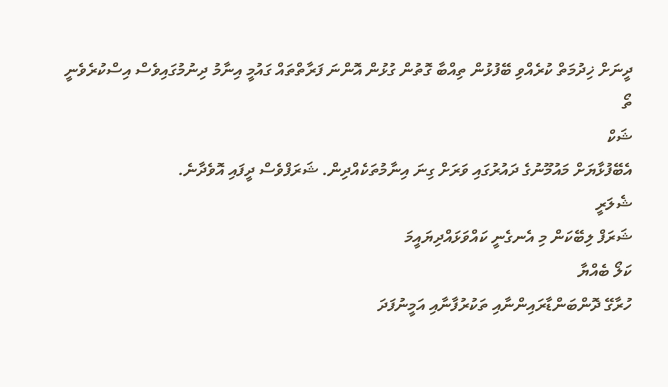ދީނަށް ޚިދުމަތް ކުރެއްވި ބޭފުޅުން ތިއްބާ ގޮތުން ގުޅުން އޮންނަ ފަރާތްތައް ގައުމީ އިނާމު ދިނުމުގައިވެސް އިސްކުރެވެނީ ތޯ
ޝަކް
އެބޭފުޅާޔަށް މައުމޫނުގެ ދައުރުގައި ވަރަށް ގިނަ އިނާމުތަކެއްދިން. ޝަރަފްވެސް ދީފައި އޮވެދާނެ.
ޝެލަރީ
ޝަރަފް ލިބޭކަން މި އެނގެނީ ކައްވަޅައްދިޔައީމަ
ކަލޯ ބެއްޔާ
ހުރާގޭ ދޮންބަންޑާރައިންނާއި ތަކުރުފާނާއި އަމީނުފަދަ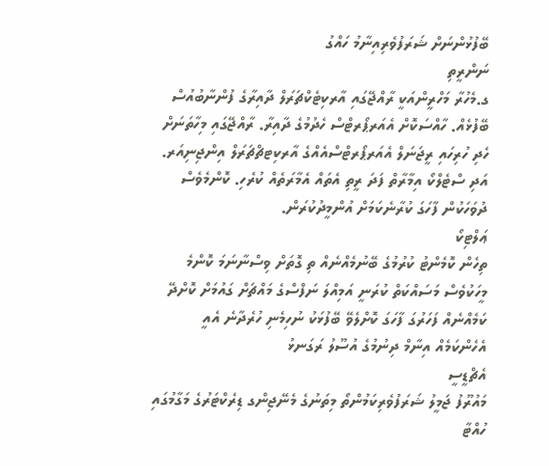ބޭފުޅުންނަށް ޝަރަފުވެރިއިނާމު ހައްގު
ނަންރީތި
ގ.މެހުރާ މަހްރީންއަކީ ރާއްޖޭގައި އާރކިޓެކްޗަރަލް ދާއިރާގެ ފުންނާބުއުސް ބޭފުޅެއް. ހާއްސަކޮށް އެއަރޕޯރޓްސް ހެދުމުގެ ދާއިރާ. ރާއްޖޭގައި މިހާތަނަށް ހެދި ހުރިހައި ރީޖަނަލް އެއަރޕޯރޓްސްއެއްގެ އާރކިޓޗްޗަރަލް އިންޖިނިއަރ. އަދި ސްޓެލްކޯ އިމާރާތް ފަދަ ރީތި އެތައް އެމާރަތެއް ކުރެހި. ކޮންމެވެސް ދުވަހަކުން ފާހަގަ ކުރާނެކަމަށް އުންމީދުކުރަން.
ޢަލްޓިކޯ
ތިހެން ކޮމެންޓު ކުރުމުގެ ބޭނުމެއްނެއް ތި ގޮތަށް ވިސްނާނަމަ ކޮންމެ މީހަކުވެސް މަސައްކަތް ކުރަނީ އަމިއްލަ ނަފްސްގެ މައްޗަށް ގައުމަށް ކޮށްދޭ ކަމެއްނެއް ފަހަރުގަ ފާހަގަ ކޮށްލެވޭ ބޭފުޅަކު ނުހިމެނި ހުރެދާނެ އެއީ އެހެންކަމެއް އިނާމް ދިނުމުގެ އުސޫލު ރަގަނޅު
އެޗްޑީސީ
މައުރޫފު ޖަމީލު ޝަރަފުވެރިކަމުންތޯ މިތަނުގެ މެނޭޖިންގ ޑިރެކްޓަރުގެ މަގާމުގައި ހުއްޓާ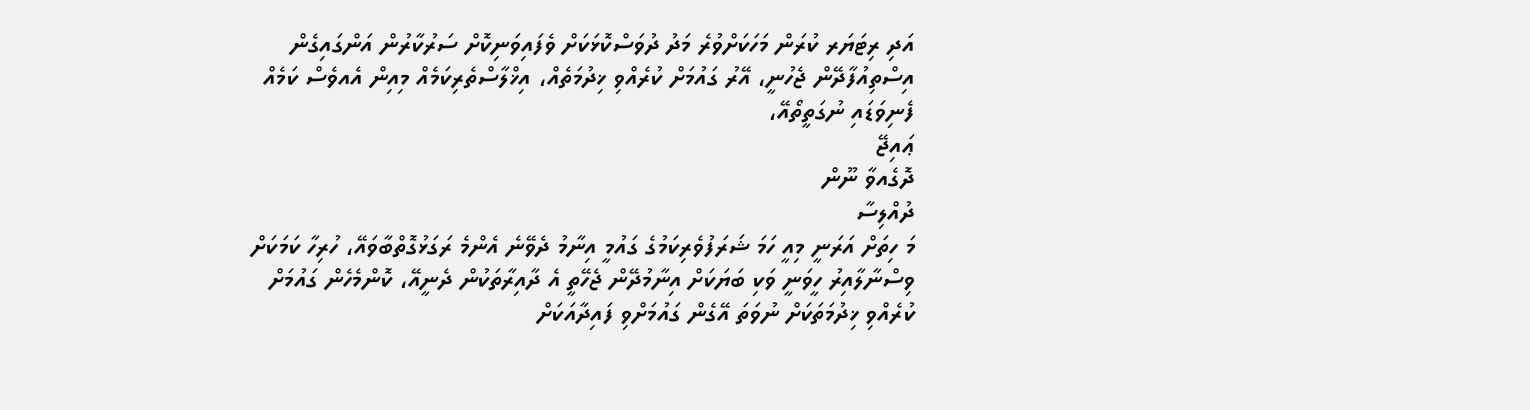އަދި ރިޓަޔަރ ކުރަން މަހަކަށްވުރެ މަދު ދުވަސްކޮޅަކަށް ވެފައިވަނިކޮށް ސަރުކާރުން އަންގައިގެން އިސްތިއުފާދޭން ޖެހުނީ، އޭރު ގައުމަށް ކުރެއްވި ޚިދުމަތެއް، އިޚްލާސްތެރިކަމެއް މިއިން އެއވެސް ކަމެއް ފެނިވަޑައި ނުގަތީތޯއޭ،
ޢައިޖޭ
ދޮގެއވާ ނޫން
ދުއްލިސާ
މަ ހިތަށް އަރަނީ މިއީ ހަމަ ޝަރަފުވެރިކަމުގެ ގައުމީ އިނާމު ދެވޭނެ އެންމެ ރަގަޅުގޮތްބާވައޭ، ހުރިހާ ކަމަކަށް ވިސްނާލާއިރު ހީވަނީ ވަކި ބަޔަކަށް އިނާމުދޭން ޖެހޭތީ އެ ދާއިރާތަކުން ދެނީއޭ، ކޮންމެހެން ގައުމަށް ކުރެއްވި ޚިދުމަތަކަށް ނުވަތަ އޭގެން ގައުމަށްވި ފައިދާއަކަށް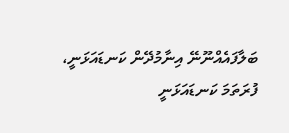ބަލާފައެއްނޫނޭ އިނާމުދޭން ކަނޑައަޅަނީ، ފުރަތަމަ ކަނޑައަޅަނީ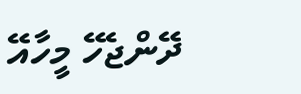ދޭންޖެހޭ މީހާއޭ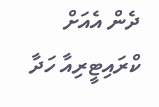ދެން އެއަށް ކްރައިޓީރިއާ ހަދާ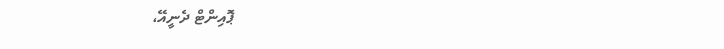ޕޮއިންޓް ދެނީއޭ،